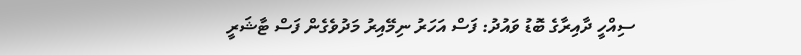ސިއްހީ ދާއިރާގެ ބޮޑު ވައުދު: ފަސް އަހަރު ނިމޭއިރު މަދުވެގެން ފަސް ޓާޝަރީ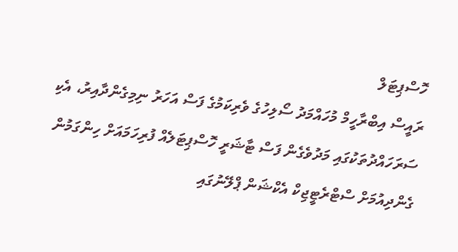ހޮސްޕިޓަލް
ރައީސް އިބްރާހީމް މުހައްމަދު ސޯލިހުގެ ވެރިކަމުގެ ފަސް އަހަރު ނިމިގެންދާއިރު، އެކި ސަރަހައްދުތަކުގައި މަދުވެގެން ފަސް ޓާޝަރީ ހޮސްޕިޓަލެއް ފުރިހަމައަށް ހިންގަމުން ގެންދިއުމަށް ސްޓްރެޓީޖިކް އެކްޝަން ޕްލޭނުގައި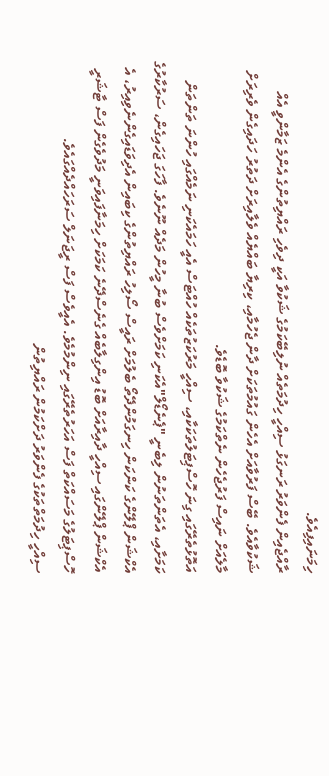ހިމަނައިފިއެވެ.
ރާއްޖެއިން ފެންވަރު ރަނގަޅު ސިއްހީ ހިދުމަތެއް ނުލިބޭކަމުގެ ޝަކުވާ އަކީ ދިވެހި ރައްޔިތުންގެ އެންމެ ޒަމާންވީ އެއް ޝަކުވާއެވެ. ބޭސް ފަރުވާއަށް އެހެން ގައުމުތަކަށް ދާން ޖެހުމާއި، ކިރިޔާ ބައްޔެއް ވެލާއިރަށް ދަތުރު ހަދައިގެން ވެރިރަށް މާލެއަށް ނައިސް ފަރުޖެހެން ނެތްކަމުގެ ޝަކުވާ ބޮޑެވެ.
އަތޮޅުތެރޭގައި ގިނަ ހޮސްޕިޓަލުތަކަކާއި، ސިއްހީ މަރުކަޒުތަކެއް ހުއްޓަސް އެއީ ހަމައެކަނި ނަމެއްގައި ހުންނަ ތަންތަން ކަމަށާއި، އެތަންތަނުން ލިބެނީ "ޕެނެޑޯލް"އެކަނި ކަމަށްވެސް ބުނާ މީހުން މަދެއް ނޫނެވެ. ފާހަގަ ޖަހައިގެން، ސަރުކާރުގެ އެކްޝަން ޕްލޭންގެ ކަންކަން ހިނގަމުންދޭތޯ ބެލުމަށް ރައީސް ސޯލިހު ރައްޔިތުންގެ ކިބައިން އެދިވަޑައިގެންނެވިއިރު، އެ އެކްޝަން ޕްލޭންގައި ސިއްހީ ދާއިރާއަށް ބޮޑު އިންގިލާބެއް ގެނެސްދޭނެ ކަމަކަށް ހިމަނާފައިވަނީ މަދުވެގެން ފަސް ޓާޝަރީ ހޮސްޕިޓަލުގެ މަސައްކަތް ފަސް އަހަރުތެރޭގައި ނިންމުމެވެ. އެއީވެސް ފަސް ރީޖަނަލް ސަރަހައްދެއްގައެވެ.
ސިއްހީ ހިދުމަތްތަކުގެ ފެންވަރު ދަށްކަމުން ރައްޔިތުން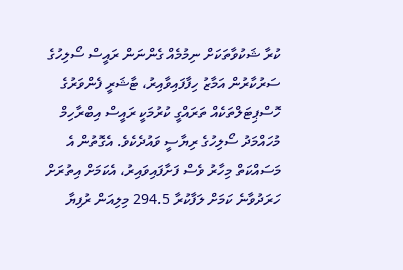ކުރާ ޝަކުވާތަކަށް ނިމުމެއް ގެންނަން ރައީސް ސޯލިހުގެ ސަރުކާރުން އަމާޒު ހިފާފައިވާއިރު، ޓާޝަރީ ފެންވަރުގެ ހޮސްޕިޓަލްތަކެއް ތަރައްގީ ކުރުމަކީ ރައީސް އިބްރާހިމް މުހައްމަދު ސޯލިހުގެ ރިޔާސީ ވައުދެކެވެ. އެގޮތުން އެ މަސައްކަތް މިހާރު ވެސް ފަށާފައިވައިރު، އެކަމަށް އިތުރަށް ހަރަދުވާނެ ކަމަށް ލަފާކުރާ 294.5 މިލިއަން ރުފިޔާ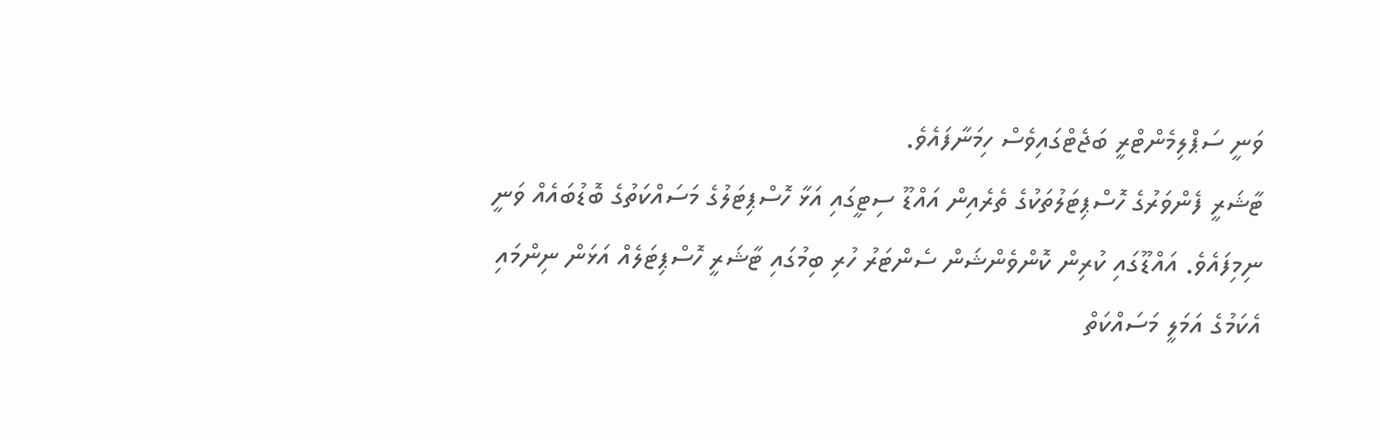ވަނީ ސަޕްލިމެންޓްރީ ބަޖެޓްގައިވެސް ހިމަނާފައެވެ.
ޓާޝަރީ ފެންވަރުގެ ހޮސްޕިޓަލުތަކުގެ ތެރެއިން އައްޑޫ ސިޓީގައި އަޅާ ހޮސްޕިޓަލުގެ މަސައްކަތުގެ ބޮޑުބައެއް ވަނީ ނިމިފައެވެ. އައްޑޫގައި ކުރިން ކޮންވެންޝަން ސެންޓަރު ހުރި ބިމުގައި ޓާޝަރީ ހޮސްޕިޓަލެއް އަޅަން ނިންމައި އެކަމުގެ އަމަލީ މަސައްކަތް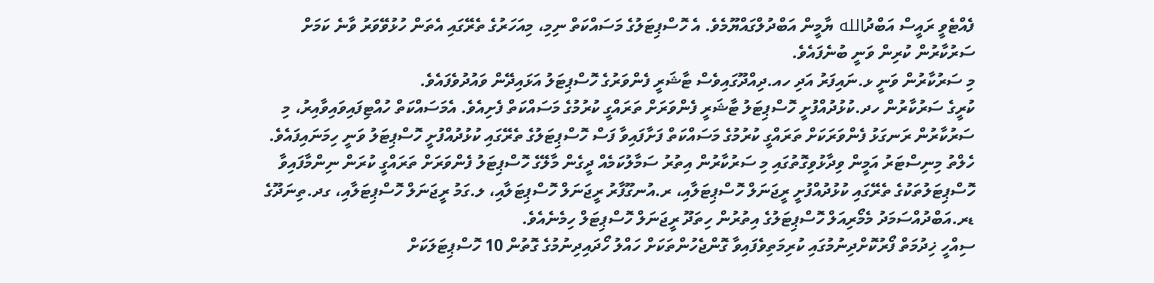ފެއްޓެވީ ރައީސް އަބްދުالله ޔާމީން އަބްދުލްގައްޔޫމެވެ. އެ ހޮސްޕިޓަލުގެ މަސައްކަތް ނިމި، މިއަހަރުގެ ތެރޭގައި އެތަން ހުޅުވޭވަރު ވާނެ ކަމަށް ސަރުކާރުން ކުރިން ވަނީ ބުނެފައެވެ.
މި ސަރުކާރުން ވަނީ ޅ.ނައިފަރު އަދި ހއ.ދިއްދޫގައިވެސް ޓާޝަރީ ފެންވަރުގެ ހޮސްޕިޓަލު އަޅައިދޭން ވައުދުވެފައެވެ.
ކުރީގެ ސަރުކާރުން ހދ.ކުޅުދުއްފުށީ ހޮސްޕިޓަލު ޓާޝަރީ ފެންވަރަށް ތަރައްގީ ކުރުމުގެ މަސައްކަތް ފެށިއެވެ. އެމަސައްކަތް ހުއްޓިފައިވައިވާއިރު، މި ސަރުކާރުން ރަނގަޅު ފެންވަރަކަށް ތަރައްގީ ކުރުމުގެ މަސައްކަތް ފަށާފައިވާ ފަސް ހޮސްޕިޓަލުގެ ތެރޭގައި ކުޅުދުއްފުށީ ހޮސްޕިޓަލު ވަނީ ހިމަނައިފައެވެ. ހެލްތު މިނިސްޓަރު އަމީން ވިދާޅުވިގޮތުގައި މި ސަރުކާރުން އިތުރު ސަމާލުކަމެއް ދީގެން މާލޭގެ ހޮސްޕިޓަލު ފެންވަރަށް ތަރައްގީ ކުރަން ނިންމާފައިވާ ހޮސްޕިޓަލުތަކުގެ ތެރޭގައި ކުޅުދުއްފުށީ ރީޖަނަލް ހޮސްޕިޓަލާއި، ރ.އުނގޫފާރު ރީޖަނަލް ހޮސްޕިޓަލާއި، ލ.ގަމު ރީޖަނަލް ހޮސްޕިޓަލާއި، ގދ.ތިނަދޫގެ ޑރ.އަބްދުއްސަމަދު މެމޯރިއަލް ހޮސްޕިޓަލުގެ އިތުރުން ހިތަދޫ ރީޖަނަލް ހޮސްޕިޓަލް ހިމެނެއެވެ.
ސިއްހީ ޚިދުމަތް ފޯރުކޮށްދިނުމުގައި ކުރިމަތިވެފައިވާ ގޮންޖެހުންތަކަށް ހައްލު ހޯދައިދިނުމުގެ ގޮތުން 10 ހޮސްޕިޓަލަކަށް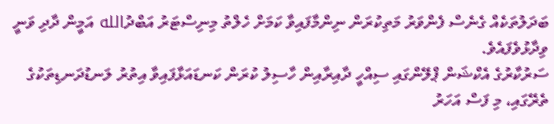ބަދަލުތަކެއް ގެނެސް ފެންވަރު މަތިކުރަން ނިންމާފައިވާ ކަމަށް ހެލްތު މިނިސްޓަރު އަބްދުالله އަމީން ދާދި ވަނީ ވިދާޅުވެފައެވެ.
ސަރުކާރުގެ އެކްޝަން ޕްލޭންގައި ސިއްހީ ދާއިރާއިން ހާސިލު ކުރަން ކަނޑައަޅާފައިވާ އިތުރު ލަނޑުދަނޑިތަކުގެ ތެރޭގައި، މި ފަސް އަހަރު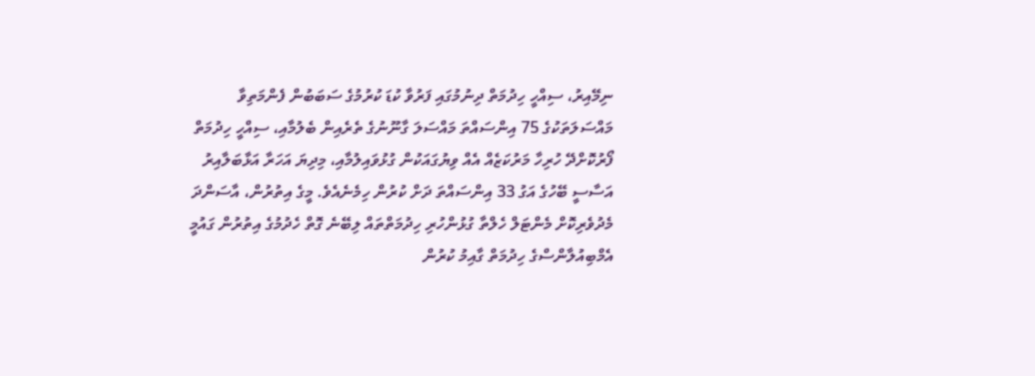ނިމޭއިރު، ސިއްހީ ހިދުމަތް ދިނުމުގައި ފަރުވާ ކުޑަ ކުރުމުގެ ސަބަބުން ފެންމަތިވާ މައްސަލަތަކުގެ 75 އިންސައްތަ މައްސަލަ ގާނޫނުގެ ތެރެއިން ބެލުމާއި، ސިއްހީ ހިދުމަތް ފޯރުކޮށްދޭ ހުރިހާ މަރުކަޒެއް އެއް ވިޔުގައަކުން ގުޅުވައިލުމާއި، މިދިޔަ އަހަރާ އަޅާބަލާއިރު އަސާސީ ބޭހުގެ އަގު 33 އިންސައްތަ ދަށް ކުރުން ހިމެނެއެވެ. މީގެ އިތުރުން، އާސަންދަ މެދުވެރިކޮށް މެންޓަލް ހެލްތާ ގުޅުންހުރި ހިދުމަތްތައް ލިބޭނެ ގޮތް ހެދުމުގެ އިތުރުން ގައުމީ އެމްބިއުލާންސްގެ ހިދުމަތް ގާއިމު ކުރުން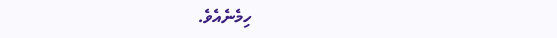ހިމެނެއެވެ.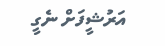އަރުޝީފަށް ނެގީ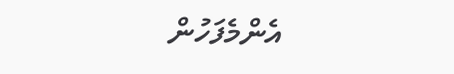އެންމެފަހުން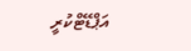އަޕްޑޭޓްކުރީ